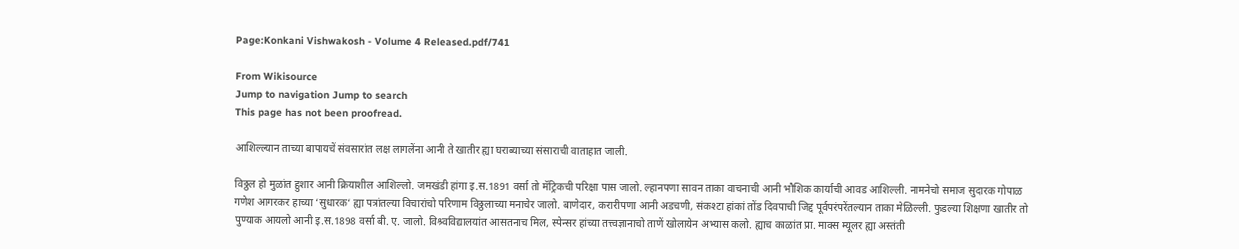Page:Konkani Vishwakosh - Volume 4 Released.pdf/741

From Wikisource
Jump to navigation Jump to search
This page has not been proofread.

आशिल्ल्यान ताच्या बापायचें संवसारांत लक्ष लागलेंना आनी ते खातीर ह्या घराब्याच्या संसाराची वाताहात जाली.

विठ्ठल हो मुळांत हुशार आनी क्रियाशील आशिल्लो. जमखंडी हांगा इ.स.1891 वर्सा तो मॅट्रिकची परिक्षा पास जालो. ल्हानपणा सावन ताका वाचनाची आनी भौशिक कार्याची आवड आशिल्ली. नामनेचो समाज सुदारक गोपाळ गणेश आगरकर हाच्या ‘सुधारक‘ ह्या पत्रांतल्या विचारांचो परिणाम विठ्ठलाच्या मनाचेर जालो. बाणेदार, करारीपणा आनी अडचणी, संकश्टा हांकां तोंड दिवपाची जिद्द पूर्वपरंपरेंतल्यान ताका मेळिल्ली. फुडल्या शिक्षणा खातीर तो पुण्याक आयलो आनी इ.स.1898 वर्सा बी. ए. जालो. विश्र्वविद्यालयांत आसतनाच मिल, स्पेन्सर हांच्या तत्त्वज्ञानाचो ताणें खोलायेन अभ्यास कलो. ह्याच काळांत प्रा. माक्स म्यूलर ह्या अस्तंती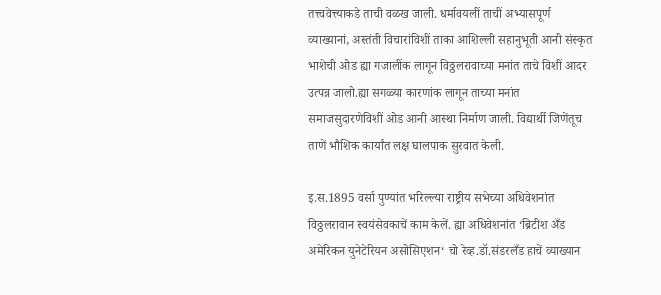तत्त्ववेत्त्याकडे ताची वळख जाली. धर्मावयलीं ताचीं अभ्यासपूर्ण व्याख्यानां, अस्तंती विचारांविशीं ताका आशिल्ली सहानुभूती आनी संस्कृत भाशेची ओड ह्या गजालींक लागून विठ्ठलरावाच्या मनांत ताचे विशीं आदर उत्पन्न जालो.ह्या सगळ्या कारणांक लागून ताच्या मनांत समाजसुदारणेविशीं ओड आनी आस्था निर्माण जाली. विद्यार्थी जिणेंतूच ताणें भौशिक कार्यांत लक्ष घालपाक सुरवात केली.

इ.स.1895 वर्सा पुण्यांत भरिल्ल्या राष्ट्रीय सभेच्या अधिवेशनांत विठ्ठलरावान स्वयंसेवकाचें काम केलें. ह्या अधिवेशनांत ‘ब्रिटीश अँड अमेरिकन युनेटेरियन असोसिएशन‘ चो रेव्ह.डॉ.संडरलँड हाचें व्याख्यान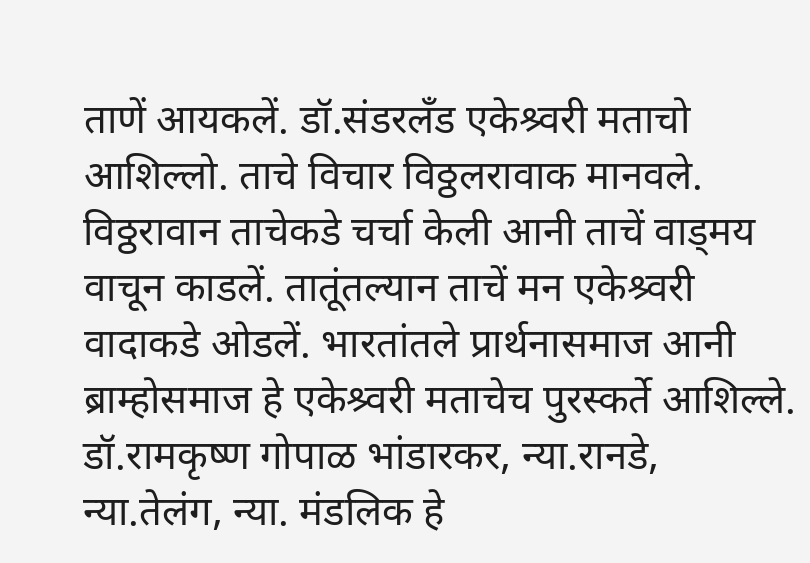ताणें आयकलें. डॉ.संडरलँड एकेश्र्वरी मताचो आशिल्लो. ताचे विचार विठ्ठलरावाक मानवले. विठ्ठरावान ताचेकडे चर्चा केली आनी ताचें वाड्मय वाचून काडलें. तातूंतल्यान ताचें मन एकेश्र्वरी वादाकडे ओडलें. भारतांतले प्रार्थनासमाज आनी ब्राम्होसमाज हे एकेश्र्वरी मताचेच पुरस्कर्ते आशिल्ले. डॉ.रामकृष्ण गोपाळ भांडारकर, न्या.रानडे, न्या.तेलंग, न्या. मंडलिक हे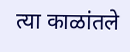त्या काळांतले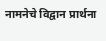नामनेचे विद्वान प्रार्थना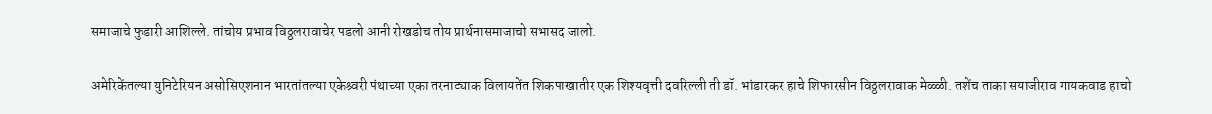समाजाचे फुडारी आशिल्ले. तांचोय प्रभाव विठ्ठलरावाचेर पडलो आनी रोखडोच तोय प्रार्थनासमाजाचो सभासद जालो.

अमेरिकेंतल्या युनिटेरियन असोसिएशनान भारतांतल्या एकेश्र्वरी पंथाच्या एका तरनाट्याक विलायतेंत शिकपाखातीर एक शिश्यवृत्ती दवरिल्ली ती डॉ. भांडारकर हाचे शिफारसीन विठ्ठलरावाक मेळ्ळी. तशेंच ताका सयाजीराव गायकवाड हाचो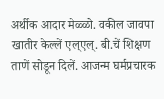अर्थीक आदार मेळ्ळो. वकील जावपा खातीर केल्लें एल्एल्. बी.चें शिक्षण ताणें सोडून दिलें. आजन्म घर्मप्रचारक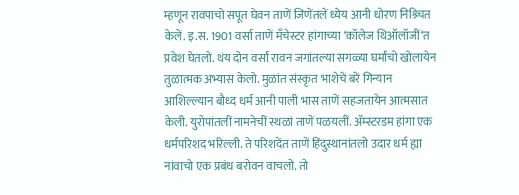म्हणून रावपाचो सपूत घेवन ताणें जिणेंतलें ध्येय आनी धोरण निश्र्चित केलें. इ.स. 1901 वर्सा ताणें मँचेस्टर हांगाच्या ‘कॉलेज थिऑलॉजीं‘त प्रवेश घेतलो. थंय दोन वर्सां रावन जगांतल्या सगळ्या घर्मांचो खोलायेन तुळात्मक अभ्यास केलो. मुळांत संस्कृत भाशेचें बरें गिन्यान आशिल्ल्यान बौध्द धर्म आनी पाली भास ताणें सहजतायेन आत्मसात केली. युरोपांतलीं नामनेचीं स्थळां ताणें पळयलीं. ॲम्स्टरडम हांगा एक धर्मपरिशद भरिल्ली. ते परिशदेंत ताणें हिंदुस्थानांतलो उदार धर्म ह्या नांवाचो एक प्रबंध बरोवन वाचलो. तो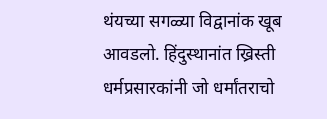थंयच्या सगळ्या विद्वानांक खूब आवडलो. हिंदुस्थानांत ख्रिस्ती धर्मप्रसारकांनी जो धर्मांतराचो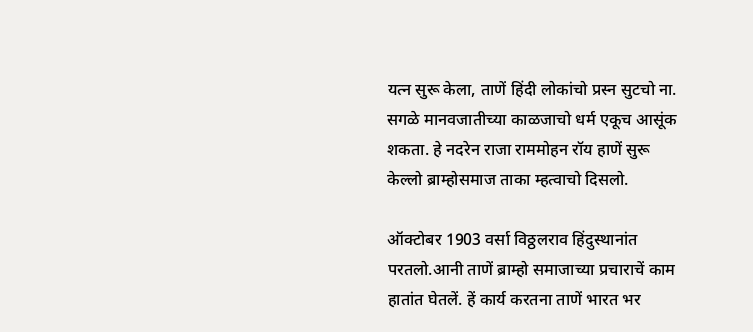यत्न सुरू केला, ताणें हिंदी लोकांचो प्रस्न सुटचो ना. सगळे मानवजातीच्या काळजाचो धर्म एकूच आसूंक शकता. हे नदरेन राजा राममोहन रॉय हाणें सुरू केल्लो ब्राम्होसमाज ताका म्हत्वाचो दिसलो.

ऑक्टोबर 1903 वर्सा विठ्ठलराव हिंदुस्थानांत परतलो.आनी ताणें ब्राम्हो समाजाच्या प्रचाराचें काम हातांत घेतलें. हें कार्य करतना ताणें भारत भर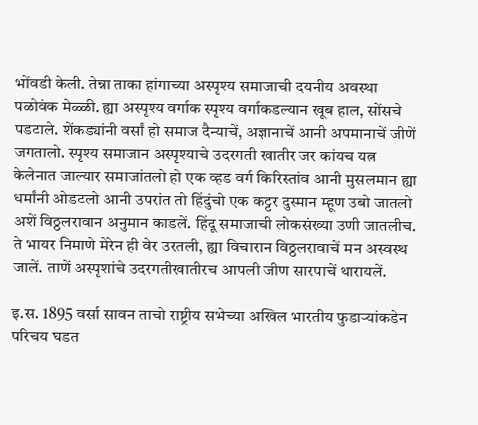भोंवडी केली. तेन्ना ताका हांगाच्या अस्पृश्य समाजाची दयनीय अवस्था पळोवंक मेळ्ळी. ह्या अस्पृश्य वर्गाक स्पृश्य वर्गाकडल्यान खूब हाल, सोंसचे पडटाले. शेंकड्यांनी वर्सां हो समाज दैन्याचें, अज्ञानाचें आनी अपमानाचें जीणें जगतालो. स्पृश्य समाजान अस्पृश्याचे उदरगती खातीर जर कांयच यत्न केलेनात जाल्यार समाजांतलो हो एक व्हड वर्ग किरिस्तांव आनी मुसलमान ह्या धर्मांनी ओडटलो आनी उपरांत तो हिंदुंचो एक कट्टर दुस्मान म्हूण उबो जातलो अशें विठ्ठलरावान अनुमान काडलें. हिंदू समाजाची लोकसंख्या उणी जातलीच. ते भायर निमाणे मेरेन ही वेर उरतली, ह्या विचारान विठ्ठलरावाचें मन अस्वस्थ जालें. ताणें अस्पृशांचे उदरगतीखातीरच आपली जीण सारपाचें थारायलें.

इ.स. 1895 वर्सा सावन ताचो राष्ट्रीय सभेच्या अखिल भारतीय फुडाऱ्यांकडेन परिचय घडत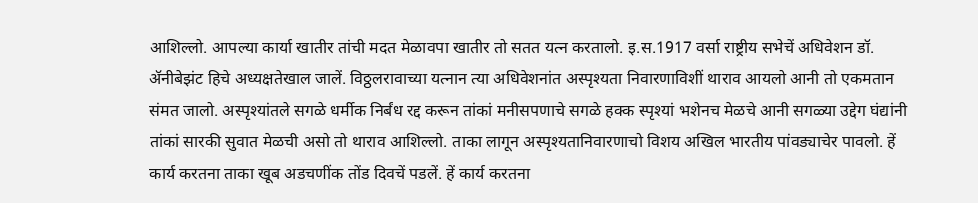आशिल्लो. आपल्या कार्या खातीर तांची मदत मेळावपा खातीर तो सतत यत्न करतालो. इ.स.1917 वर्सा राष्ट्रीय सभेचें अधिवेशन डॉ. ॲनीबेझंट हिचे अध्यक्षतेखाल जालें. विठ्ठलरावाच्या यत्नान त्या अधिवेशनांत अस्पृश्यता निवारणाविशीं थाराव आयलो आनी तो एकमतान संमत जालो. अस्पृश्यांतले सगळे धर्मीक निर्बंध रद्द करून तांकां मनीसपणाचे सगळे हक्क स्पृश्यां भशेनच मेळचे आनी सगळ्या उद्देग घंद्यांनी तांकां सारकी सुवात मेळची असो तो थाराव आशिल्लो. ताका लागून अस्पृश्यतानिवारणाचो विशय अखिल भारतीय पांवड्याचेर पावलो. हें कार्य करतना ताका खूब अडचणींक तोंड दिवचें पडलें. हें कार्य करतना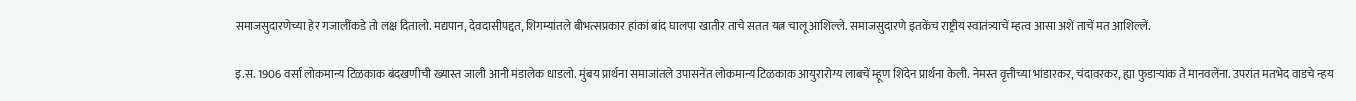समाजसुदारणेच्या हेर गजालींकडे तो लक्ष दितालो. मद्यपान, देवदासीपद्दत, शिगम्यांतले बीभत्सप्रकार हांकां बांद घालपा खातीर ताचे सतत यत्न चालू आशिल्ले. समाजसुदारणे इतकेंच राष्ट्रीय स्वातंत्र्याचें म्हत्व आसा अशें ताचें मत आशिल्लें.

इ.स. 1906 वर्सा लोकमान्य टिळकाक बंदखणीची ख्यास्त जाली आनी मंडालेक धाडलो. मुंबय प्रार्थना समाजांतले उपासनेंत लोकमान्य टिळकाक आयुरारोग्य लाबचें म्हूण शिंदेन प्रार्थना केली. नेमस्त वृत्तीच्या भांडारकर, चंदावरकर, ह्या फुडाऱ्यांक तें मानवलेंना. उपरांत मतभेद वाडचे न्हय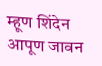म्हूण शिंदेन आपूण जावन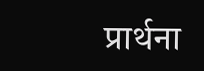प्रार्थना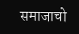समाजाचो